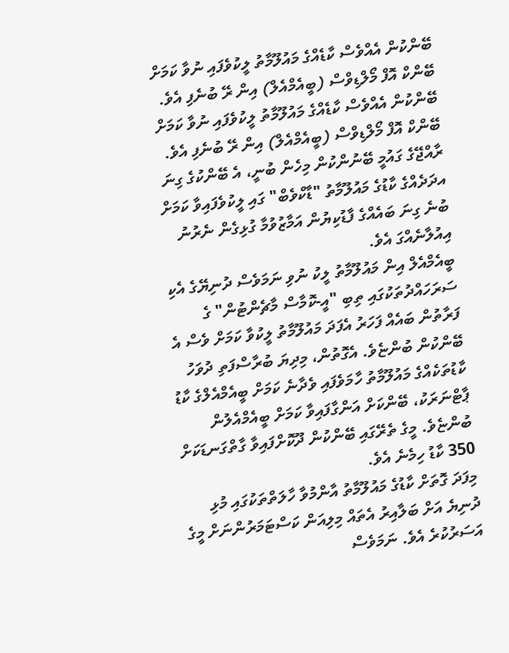ބޭންކުން އެއްވެސް ކާޑެއްގެ މައުލޫމާތު ލީކުވެފައި ނުވާ ކަމަށް ބޭންކް އޮފް މޯލްޑިވްސް (ބީއެމްއެލް) އިން ރޭ ބުނެފި އެވެ.
ބޭންކުން އެއްވެސް ކާޑެއްގެ މައުލޫމާތު ލީކުވެފައި ނުވާ ކަމަށް ބޭންކް އޮފް މޯލްޑިވްސް (ބީއެމްއެލް) އިން ރޭ ބުނެފި އެވެ.
ރާއްޖޭގެ ގައުމީ ބޭނުންކުން މިހެން ބުނީ، އެ ބޭންކުގެ ގިނަ އދަދެއްގެ ކާޑުގެ މައުލޫމާތު "ޑާކްވެބް" ގައި ލީކުވެފައިވާ ކަމަށް ބުނެ ގިނަ ބައެއްގެ ފާޑުކިޔުން އަމާޒުވުމާ ގުޅިގެން ނެރުނު އިއުލާނެއްގަ އެވެ.
ބީއެމްއެލް އިން މައުލޫމާތު ލީކު ނުވި ނަމަވެސް ދުނިޔޭގެ އެކި ސަރަހައްދުތަކުގައި ތިބި "އީ-ކޮމާސް މާޗެންޓުން" ގެ ފަރާތުން ބައެއް ފަހަރު އެފަދަ މައުލޫމާތު ލީކުވާ ކަމަށް ވެސް އެ ބޭންކުން ބުންޏެވެ. އެގޮތުން، މިދިޔަ ބުރާސްފަތި ދުވަހު ކާޑުތަކެއްގެ މައުލޫމާތު ހާމަވެފައި ވެދާނެ ކަމަށް ބީއެމްއެލްގެ ކާޑު ޕާޓްނަރަކު، ބޭންކަށް އަންގާފައިވާ ކަމަށް ބީއެމްއެލުން ބުންޏެވެ. މީގެ ތެރޭގައި ބޭންކުން ދޫކޮށްފައިވާ ގާތްގަނޑަކަށް 350 ކާޑު ހިމެނެ އެވެ.
މިފަދަ ގޮތަށް ކާޑުގެ މައުލޫމާތު އާންމުވާ ހާލަތްތަކުގައި މުޅި ދުނިޔެ އަށް ބަލާއިރު އެތައް މިލިއަން ކަސްޓަމަރުންނަށް މީގެ އަސަރުކުރެ އެވެ. ނަމަވެސް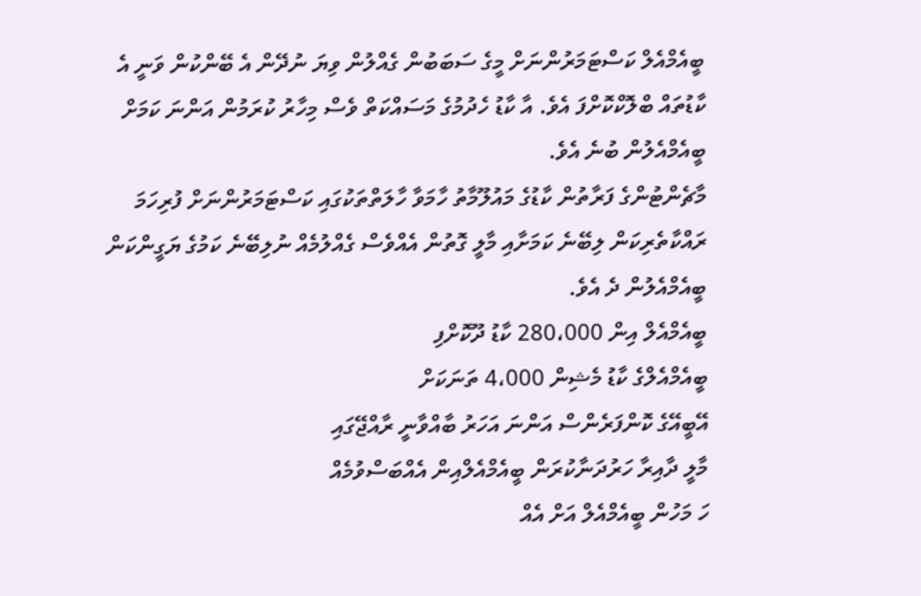ބީއެމްއެލް ކަސްޓަމަރުންނަށް މީގެ ސަބަބުން ގެއްލުން ވިޔަ ނުދޭން އެ ބޭންކުން ވަނީ އެ ކާޑުތައް ބްލޮކްކޮށްފަ އެވެ. އާ ކާޑު ހެދުމުގެ މަސައްކަތް ވެސް މިހާރު ކުރަމުން އަންނަ ކަމަށް ބީއެމްއެލުން ބުނެ އެވެ.
މާޗެންޓުންގެ ފަރާތުން ކާޑުގެ މައުލޫމާތު ހާމަވާ ހާލަތްތަކުގައި ކަސްޓަމަރުންނަށް ފުރިހަމަ ރައްކާތެރިކަން ލިބޭނެ ކަމަށާއި މާލީ ގޮތުން އެއްވެސް ގެއްލުމެއް ނުލިބޭނެ ކަމުގެ ޔަގީންކަން ބީއެމްއެލުން ދެ އެވެ.
ބީއެމްއެލް އިން 280،000 ކާޑު ދޫކޮށްފި
ބީއެމްއެލްގެ ކާޑު މެޝިން 4،000 ތަނަކަށް
އޭބީއޭގެ ކޮންފަރެންސް އަންނަ އަހަރު ބާއްވާނީ ރާއްޖޭގައި
މާލީ ދާއިރާ ހަރުދަނާކުރަން ބީއެމްއެލްއިން އެއްބަސްވުމެއް
ހަ މަހުން ބީއެމްއެލް އަށް އެއް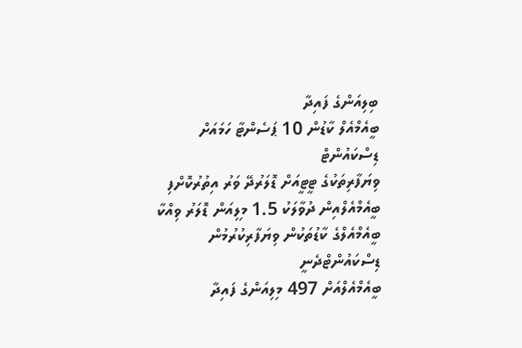ބިލިއަންގެ ފައިދާ
ބީއެމްއެލް ކާޑުން 10 ޕަސެންޓާ ހަމައަށް ޑިސްކައުންޓް
ވިޔަފާރިތަކުގެ ޓީޓީއަށް ޑޮލަރުދޭ ވަރު އިތުރުކޮށްފި
ބީއެމްއެލްއިން ދުވާލަކު 1.5 މިލިއަން ޑޮލަރު ވިއްކާ
ބީއެމްއެލްގެ ކާޑުތަކުން ވިޔަފާރިކުރުމުން ޑިސްކައުންޓްދެނީ
ބީއެމްއެލްއަށް 497 މިލިއަންގެ ފައިދާ